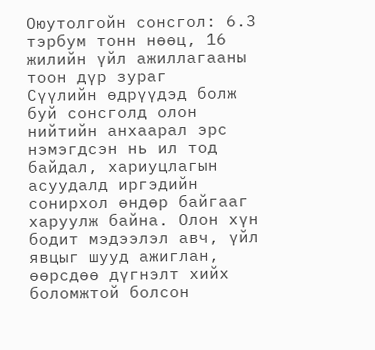Оюутолгойн сонсгол: 6.3 тэрбум тонн нөөц, 16 жилийн үйл ажиллагааны тоон дүр зураг
Сүүлийн өдрүүдэд болж буй сонсголд олон нийтийн анхаарал эрс нэмэгдсэн нь ил тод байдал, хариуцлагын асуудалд иргэдийн сонирхол өндөр байгааг харуулж байна. Олон хүн бодит мэдээлэл авч, үйл явцыг шууд ажиглан, өөрсдөө дүгнэлт хийх боломжтой болсон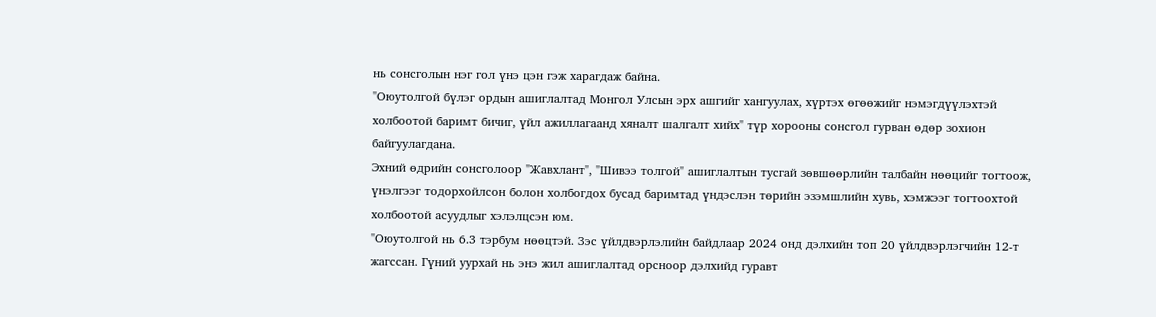нь сонсголын нэг гол үнэ цэн гэж харагдаж байна.
"Оюутолгой бүлэг ордын ашиглалтад Монгол Улсын эрх ашгийг хангуулах, хүртэх өгөөжийг нэмэгдүүлэхтэй холбоотой баримт бичиг, үйл ажиллагаанд хяналт шалгалт хийх" түр хорооны сонсгол гурван өдөр зохион байгуулагдана.
Эхний өдрийн сонсголоор "Жавхлант", "Шивээ толгой" ашиглалтын тусгай зөвшөөрлийн талбайн нөөцийг тогтоож, үнэлгээг тодорхойлсон болон холбогдох бусад баримтад үндэслэн төрийн эзэмшлийн хувь, хэмжээг тогтоохтой холбоотой асуудлыг хэлэлцсэн юм.
"Оюутолгой нь 6.3 тэрбум нөөцтэй. Зэс үйлдвэрлэлийн байдлаар 2024 онд дэлхийн топ 20 үйлдвэрлэгчийн 12-т жагссан. Гүний уурхай нь энэ жил ашиглалтад орсноор дэлхийд гуравт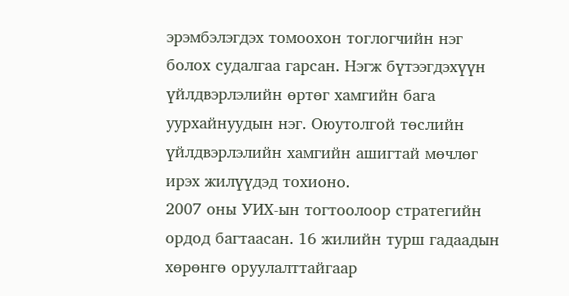эрэмбэлэгдэх томоохон тоглогчийн нэг болох судалгаа гарсан. Нэгж бүтээгдэхүүн үйлдвэрлэлийн өртөг хамгийн бага уурхайнуудын нэг. Оюутолгой төслийн үйлдвэрлэлийн хамгийн ашигтай мөчлөг ирэх жилүүдэд тохионо.
2007 оны УИХ-ын тогтоолоор стратегийн ордод багтаасан. 16 жилийн турш гадаадын хөрөнгө оруулалттайгаар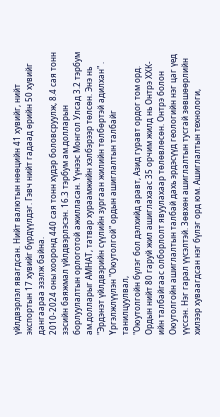үйлдвэрлэл явагдсан. Нийт валютын нөөцийн 41 хувийг, нийт экспортын 17 хувийг бүрдүүлдэг. Гэвч нийт гадаад өрийн 50 хувийг дангаараа эзэлж байна.
2010-2024 оны хооронд 440 сая тонн хүдэр боловсруулж, 8.4 сая тонн зэсийн баяжмал үйлдвэрлэсэн. 16.3 тэрбум ам.долларын борлуулалтын орлоготой ажилласан. Үүнээс Монгол Улсад 3.2 тэрбум ам.долларыг АМНАТ, татвар хураамжийн хэлбэрээр төлсөн. Энэ нь "Эрдэнэт үйлдвэрийн сүүлийн зургаан жилийн төлбөртэй адилхан" .
Үргэлжлүүлэн "Оюутолгой" ордын ашиглалтын талбайг танилцуулвал,
"Оюутолгойн бүлэг бол дэлхийд аравт, Азид гуравт ордог том орд. Ордын нийт 80 гаруй жил ашиглахаас 35 орчим жилд нь Онтрэ ХХК-ийн талбайгаас олборлолт явуулахаар төлөвлөсөн. Онтрэ болон Оюутолгойн ашиглалтын талбай дахь эрдэсүүд геологийн нэг цаг үед үүссэн. Нэг гарал үүсэлтэй. Зөвхөн ашиглалтын тусгай зөвшөөрлийн хилээр хуваагдсан нэг бүлэг орд юм. Ашиглалтын технологи,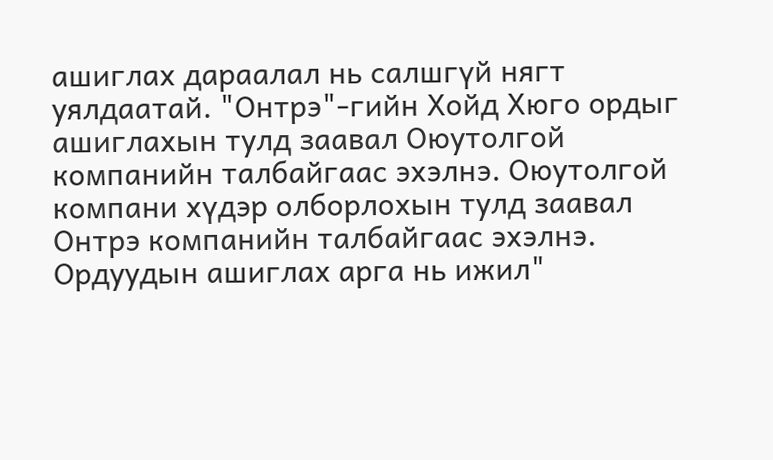ашиглах дараалал нь салшгүй нягт уялдаатай. "Онтрэ"-гийн Хойд Хюго ордыг ашиглахын тулд заавал Оюутолгой компанийн талбайгаас эхэлнэ. Оюутолгой компани хүдэр олборлохын тулд заавал Онтрэ компанийн талбайгаас эхэлнэ. Ордуудын ашиглах арга нь ижил"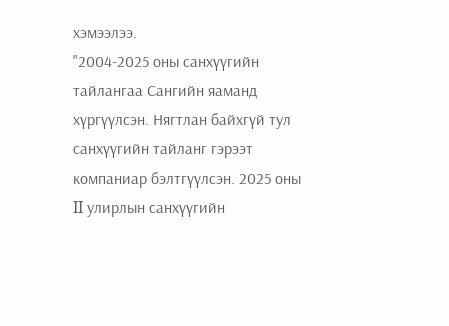хэмээлээ.
"2004-2025 оны санхүүгийн тайлангаа Сангийн яаманд хүргүүлсэн. Нягтлан байхгүй тул санхүүгийн тайланг гэрээт компаниар бэлтгүүлсэн. 2025 оны II улирлын санхүүгийн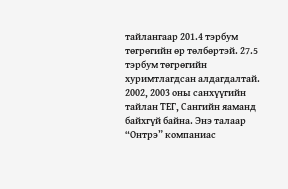тайлангаар 201.4 тэрбум төгрөгийн өр төлбөртэй. 27.5 тэрбум төгрөгийн хуримтлагдсан алдагдалтай. 2002, 2003 оны санхүүгийн тайлан ТЕГ, Сангийн яаманд байхгүй байна. Энэ талаар “Онтрэ” компаниас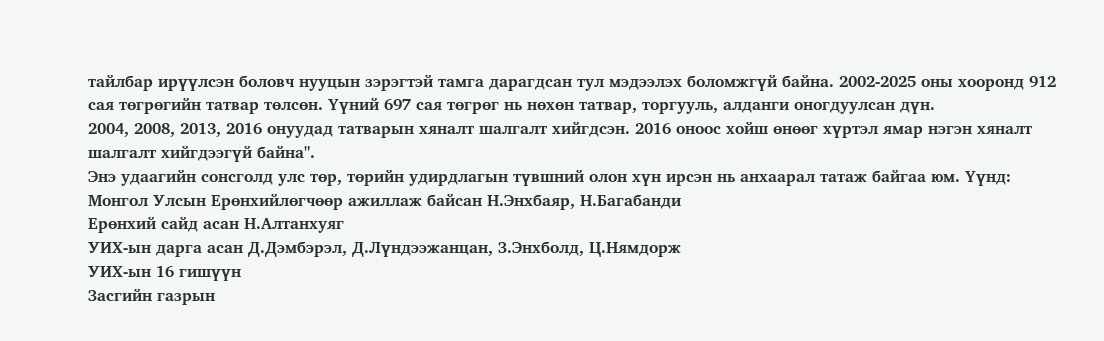тайлбар ирүүлсэн боловч нууцын зэрэгтэй тамга дарагдсан тул мэдээлэх боломжгүй байна. 2002-2025 оны хооронд 912 сая төгрөгийн татвар төлсөн. Үүний 697 сая төгрөг нь нөхөн татвар, торгууль, алданги оногдуулсан дүн.
2004, 2008, 2013, 2016 онуудад татварын хяналт шалгалт хийгдсэн. 2016 оноос хойш өнөөг хүртэл ямар нэгэн хяналт шалгалт хийгдээгүй байна".
Энэ удаагийн сонсголд улс төр, төрийн удирдлагын түвшний олон хүн ирсэн нь анхаарал татаж байгаа юм. Үүнд:
Монгол Улсын Ерөнхийлөгчөөр ажиллаж байсан Н.Энхбаяр, Н.Багабанди
Ерөнхий сайд асан Н.Алтанхуяг
УИХ-ын дарга асан Д.Дэмбэрэл, Д.Лүндээжанцан, З.Энхболд, Ц.Нямдорж
УИХ-ын 16 гишүүн
Засгийн газрын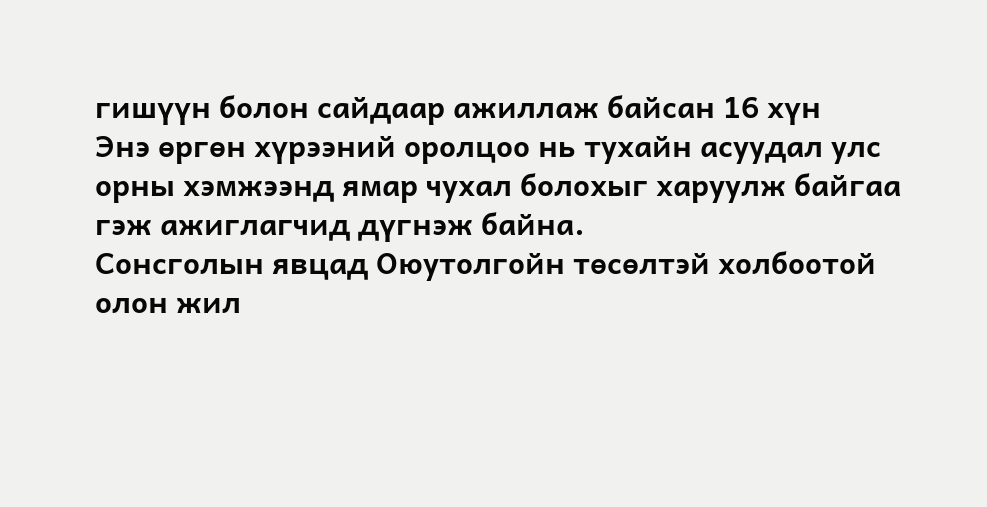гишүүн болон сайдаар ажиллаж байсан 16 хүн
Энэ өргөн хүрээний оролцоо нь тухайн асуудал улс орны хэмжээнд ямар чухал болохыг харуулж байгаа гэж ажиглагчид дүгнэж байна.
Сонсголын явцад Оюутолгойн төсөлтэй холбоотой олон жил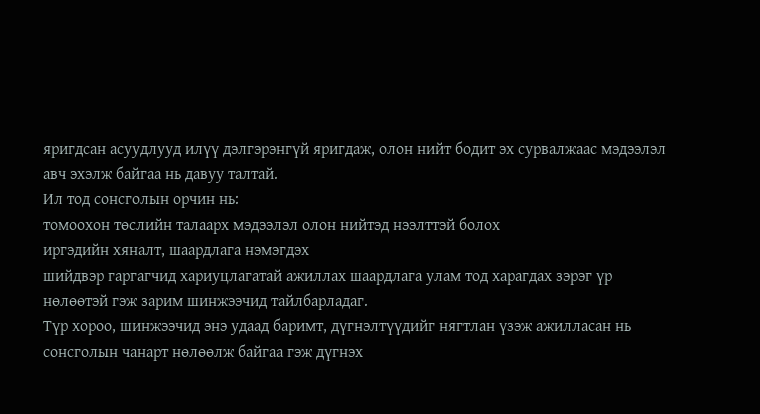яригдсан асуудлууд илүү дэлгэрэнгүй яригдаж, олон нийт бодит эх сурвалжаас мэдээлэл авч эхэлж байгаа нь давуу талтай.
Ил тод сонсголын орчин нь:
томоохон төслийн талаарх мэдээлэл олон нийтэд нээлттэй болох
иргэдийн хяналт, шаардлага нэмэгдэх
шийдвэр гаргагчид хариуцлагатай ажиллах шаардлага улам тод харагдах зэрэг үр нөлөөтэй гэж зарим шинжээчид тайлбарладаг.
Түр хороо, шинжээчид энэ удаад баримт, дүгнэлтүүдийг нягтлан үзэж ажилласан нь сонсголын чанарт нөлөөлж байгаа гэж дүгнэх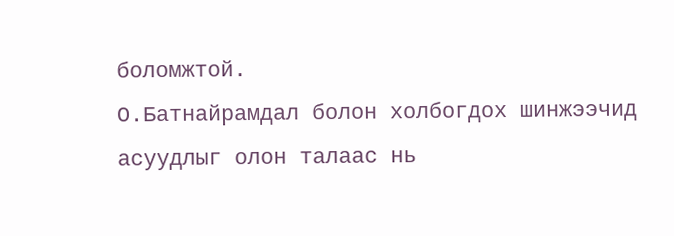боломжтой.
О.Батнайрамдал болон холбогдох шинжээчид асуудлыг олон талаас нь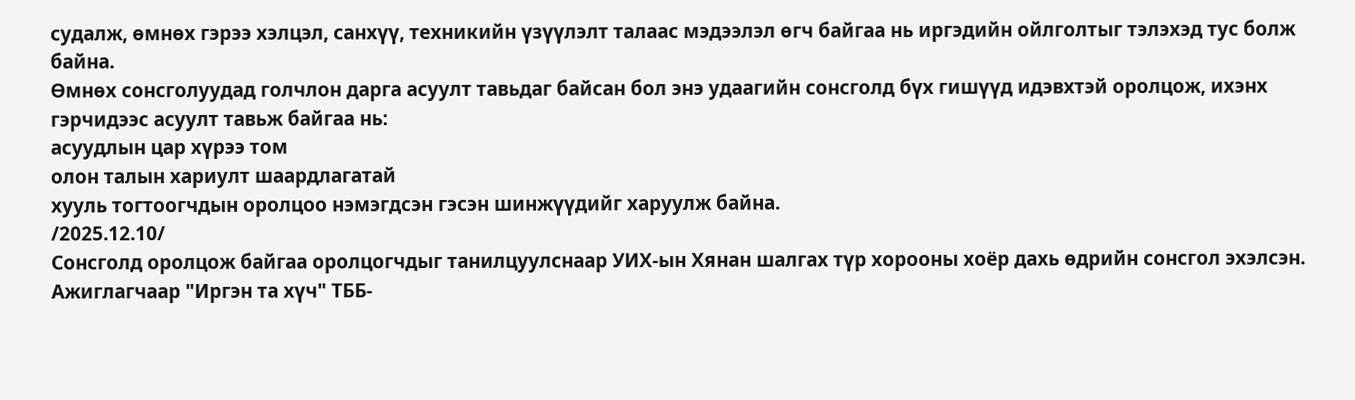судалж, өмнөх гэрээ хэлцэл, санхүү, техникийн үзүүлэлт талаас мэдээлэл өгч байгаа нь иргэдийн ойлголтыг тэлэхэд тус болж байна.
Өмнөх сонсголуудад голчлон дарга асуулт тавьдаг байсан бол энэ удаагийн сонсголд бүх гишүүд идэвхтэй оролцож, ихэнх гэрчидээс асуулт тавьж байгаа нь:
асуудлын цар хүрээ том
олон талын хариулт шаардлагатай
хууль тогтоогчдын оролцоо нэмэгдсэн гэсэн шинжүүдийг харуулж байна.
/2025.12.10/
Сонсголд оролцож байгаа оролцогчдыг танилцуулснаар УИХ-ын Хянан шалгах түр хорооны хоёр дахь өдрийн сонсгол эхэлсэн. Ажиглагчаар "Иргэн та хүч" ТББ-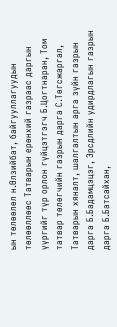ын төлөөлөл н.Өлзийбат, байгууллагуудын төлөөллөөс Татварын ерөнхий газраас даргын үүргийг түр орлон гүйцэтгэгч Б.Цогтнаран, Том татвар төлөгчийн газрын дарга С.Төгсжаргал, Татварын хяналт, шалгалтын арга зүйн газрын дарга Б.Бадамцэцэг, Эрсдлийн удирдлагын газрын дарга Б.Батсайхан,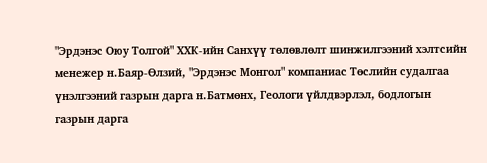"Эрдэнэс Оюу Толгой" ХХК-ийн Санхүү төлөвлөлт шинжилгээний хэлтсийн менежер н.Баяр-Өлзий, "Эрдэнэс Монгол" компаниас Төслийн судалгаа үнэлгээний газрын дарга н.Батмөнх, Геологи үйлдвэрлэл, бодлогын газрын дарга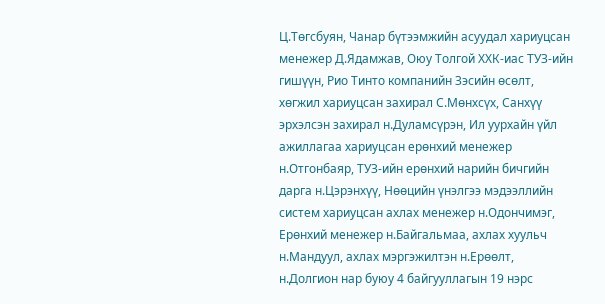Ц.Төгсбуян, Чанар бүтээмжийн асуудал хариуцсан менежер Д.Ядамжав, Оюу Толгой ХХК-иас ТУЗ-ийн гишүүн, Рио Тинто компанийн Зэсийн өсөлт, хөгжил хариуцсан захирал С.Мөнхсүх, Санхүү эрхэлсэн захирал н.Дуламсүрэн, Ил уурхайн үйл ажиллагаа хариуцсан ерөнхий менежер н.Отгонбаяр, ТУЗ-ийн ерөнхий нарийн бичгийн дарга н.Цэрэнхүү, Нөөцийн үнэлгээ мэдээллийн систем хариуцсан ахлах менежер н.Одончимэг, Ерөнхий менежер н.Байгальмаа, ахлах хуульч н.Мандуул, ахлах мэргэжилтэн н.Ерөөлт, н.Долгион нар буюу 4 байгууллагын 19 нэрс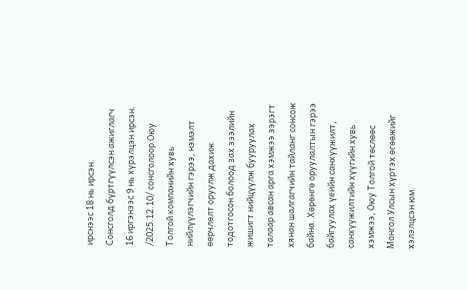ирснээс 18 нь ирсэн.
Сонсголд бүртгүүлсэн ажиглагч 16 иргэнээс 9 нь хүрэлцэн ирсэн. /2025.12.10/ сонсголоор Оюу Толгой компанийн хувь нийлүүлэгчийн гэрээ, нэмэлт өөрчлөлт оруулж дахиж тодотгосон болоод зах зээлийн жишигт нийцүүлж бууруулах талаар авсан арга хэмжээ зэрэгт хянан шалгагчийн тайланг сонсож байна. Хөрөнгө оруулалтын гэрээ байгуулах үеийн санхүүжилт, санхүүжилтийн хүүгийн хувь хэмжээ, Оюу Толгой төслөөс Монгол Улсын хүртэх өгөөжийг хэлэлцсэн юм.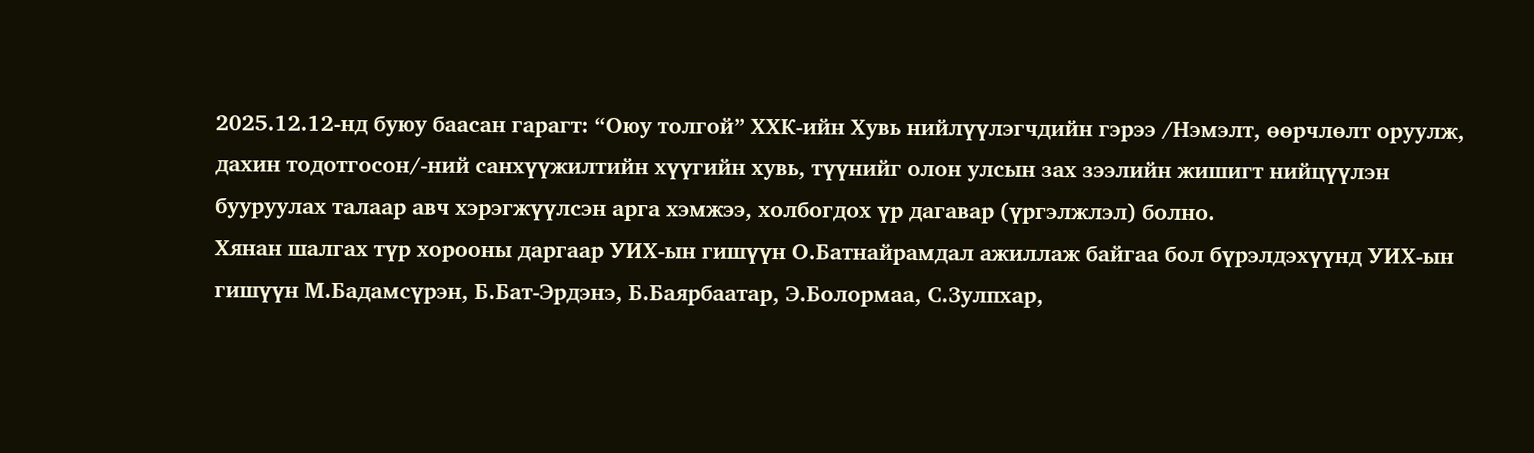2025.12.12-нд буюу баасан гарагт: “Оюу толгой” ХХК-ийн Хувь нийлүүлэгчдийн гэрээ /Нэмэлт, өөрчлөлт оруулж, дахин тодотгосон/-ний санхүүжилтийн хүүгийн хувь, түүнийг олон улсын зах зээлийн жишигт нийцүүлэн бууруулах талаар авч хэрэгжүүлсэн арга хэмжээ, холбогдох үр дагавар (үргэлжлэл) болно.
Хянан шалгах түр хорооны даргаар УИХ-ын гишүүн О.Батнайрамдал ажиллаж байгаа бол бүрэлдэхүүнд УИХ-ын гишүүн М.Бадамсүрэн, Б.Бат-Эрдэнэ, Б.Баярбаатар, Э.Болормаа, С.Зулпхар,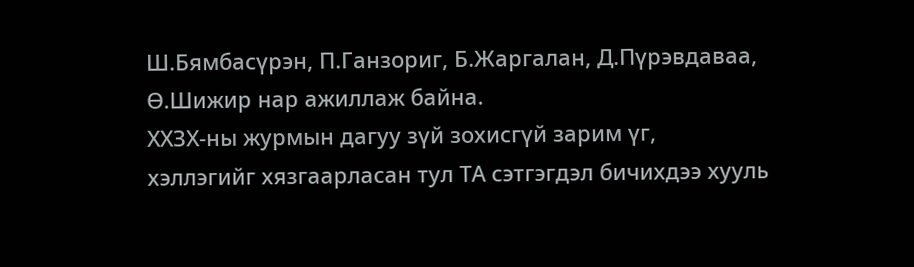Ш.Бямбасүрэн, П.Ганзориг, Б.Жаргалан, Д.Пүрэвдаваа, Ө.Шижир нар ажиллаж байна.
ХХЗХ-ны журмын дагуу зүй зохисгүй зарим үг, хэллэгийг хязгаарласан тул ТА сэтгэгдэл бичихдээ хууль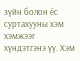зүйн болон ёс суртахууны хэм хэмжээг хүндэтгэнэ үү. Хэм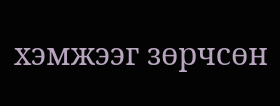хэмжээг зөрчсөн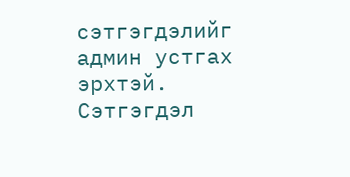сэтгэгдэлийг админ устгах эрхтэй.
Сэтгэгдэл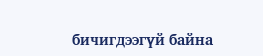бичигдээгүй байна